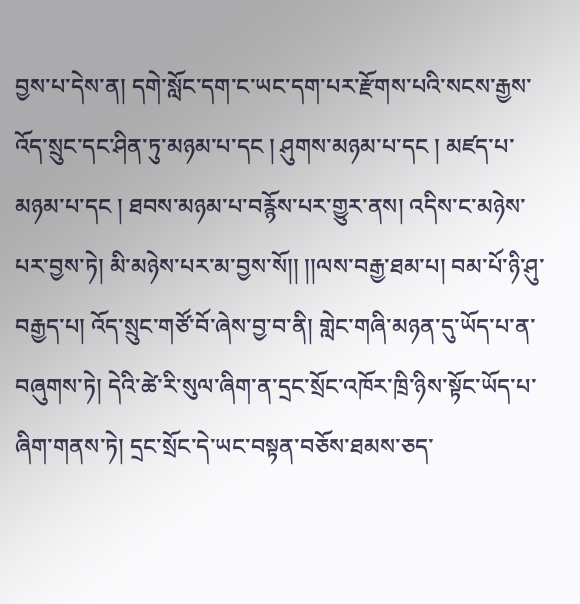བྱས་པ་དེས་ན། དགེ་སློང་དག་ང་ཡང་དག་པར་རྫོགས་པའི་སངས་རྒྱས་འོད་སྲུང་དང་ཤིན་ཏུ་མཉམ་པ་དང ། ཤུགས་མཉམ་པ་དང ། མཛད་པ་མཉམ་པ་དང ། ཐབས་མཉམ་པ་བརྙོས་པར་གྱུར་ནས། འདིས་ང་མཉེས་པར་བྱས་ཏེ། མི་མཉེས་པར་མ་བྱས་སོ།། །།ལས་བརྒྱ་ཐམ་པ། བམ་པོ་ཉི་ཤུ་བརྒྱད་པ། འོད་སྲུང་གཙོ་བོ་ཞེས་བྱ་བ་ནི། གླེང་གཞི་མཉན་དུ་ཡོད་པ་ན་བཞུགས་ཏེ། དེའི་ཚེ་རི་སུལ་ཞིག་ན་དྲང་སྲོང་འཁོར་ཁྲི་ཉིས་སྟོང་ཡོད་པ་ཞིག་གནས་ཏེ། དྲང་སྲོང་དེ་ཡང་བསྟན་བཅོས་ཐམས་ཅད་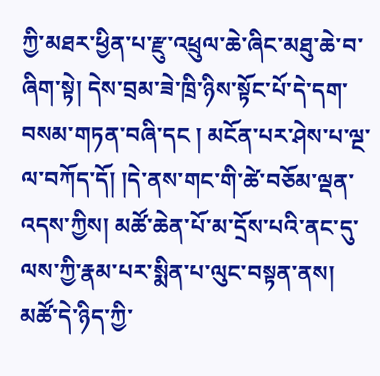ཀྱི་མཐར་ཕྱིན་པ་རྫུ་འཕྲུལ་ཆེ་ཞིང་མཐུ་ཆེ་བ་ཞིག་སྟེ། དེས་བྲམ་ཟེ་ཁྲི་ཉིས་སྟོང་པོ་དེ་དག་བསམ་གཏན་བཞི་དང ། མངོན་པར་ཤེས་པ་ལྔ་ལ་བཀོད་དོ། །དེ་ནས་གང་གི་ཚེ་བཅོམ་ལྡན་འདས་ཀྱིས། མཚོ་ཆེན་པོ་མ་དྲོས་པའི་ནང་དུ་ལས་ཀྱི་རྣམ་པར་སྨིན་པ་ལུང་བསྟན་ནས། མཚོ་དེ་ཉིད་ཀྱི་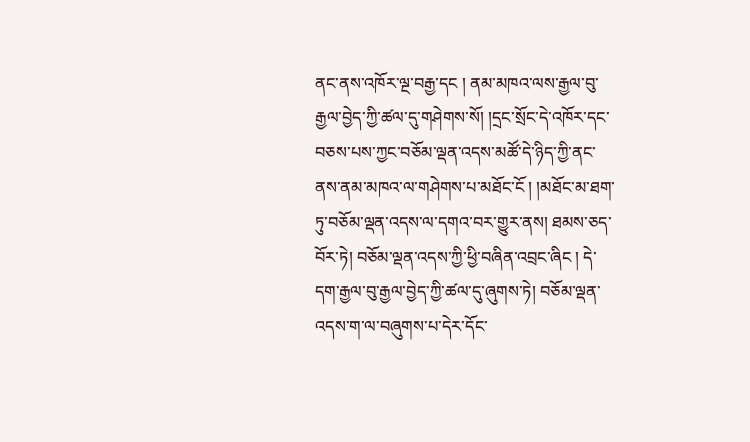ནང་ནས་འཁོར་ལྔ་བརྒྱ་དང ། ནམ་མཁའ་ལས་རྒྱལ་བུ་རྒྱལ་བྱེད་ཀྱི་ཚལ་དུ་གཤེགས་སོ། །དྲང་སྲོང་དེ་འཁོར་དང་བཅས་པས་ཀྱང་བཅོམ་ལྡན་འདས་མཚོ་དེ་ཉིད་ཀྱི་ནང་ནས་ནམ་མཁའ་ལ་གཤེགས་པ་མཐོང་ངོ ། །མཐོང་མ་ཐག་ཏུ་བཅོམ་ལྡན་འདས་ལ་དགའ་བར་གྱུར་ནས། ཐམས་ཅད་བོར་ཏེ། བཅོམ་ལྡན་འདས་ཀྱི་ཕྱི་བཞིན་འབྲང་ཞིང ། དེ་དག་རྒྱལ་བུ་རྒྱལ་བྱེད་ཀྱི་ཚལ་དུ་ཞུགས་ཏེ། བཅོམ་ལྡན་འདས་ག་ལ་བཞུགས་པ་དེར་དོང་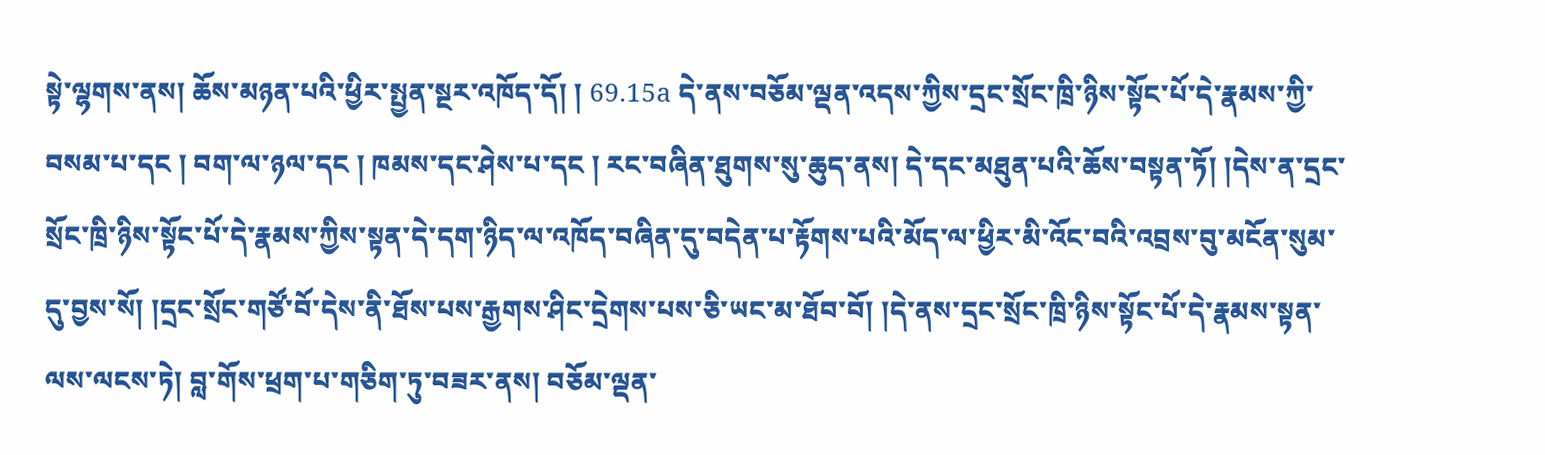སྟེ་ལྷགས་ནས། ཆོས་མཉན་པའི་ཕྱིར་སྤྱན་སྔར་འཁོད་དོ། ། 69.15a དེ་ནས་བཅོམ་ལྡན་འདས་ཀྱིས་དྲང་སྲོང་ཁྲི་ཉིས་སྟོང་པོ་དེ་རྣམས་ཀྱི་བསམ་པ་དང ། བག་ལ་ཉལ་དང ། ཁམས་དང་ཤེས་པ་དང ། རང་བཞིན་ཐུགས་སུ་ཆུད་ནས། དེ་དང་མཐུན་པའི་ཆོས་བསྟན་ཏོ། །དེས་ན་དྲང་སྲོང་ཁྲི་ཉིས་སྟོང་པོ་དེ་རྣམས་ཀྱིས་སྟན་དེ་དག་ཉིད་ལ་འཁོད་བཞིན་དུ་བདེན་པ་རྟོགས་པའི་མོད་ལ་ཕྱིར་མི་འོང་བའི་འབྲས་བུ་མངོན་སུམ་དུ་བྱས་སོ། །དྲང་སྲོང་གཙོ་བོ་དེས་ནི་ཐོས་པས་རྒྱགས་ཤིང་དྲེགས་པས་ཅི་ཡང་མ་ཐོབ་བོ། །དེ་ནས་དྲང་སྲོང་ཁྲི་ཉིས་སྟོང་པོ་དེ་རྣམས་སྟན་ལས་ལངས་ཏེ། བླ་གོས་ཕྲག་པ་གཅིག་ཏུ་བཟར་ནས། བཅོམ་ལྡན་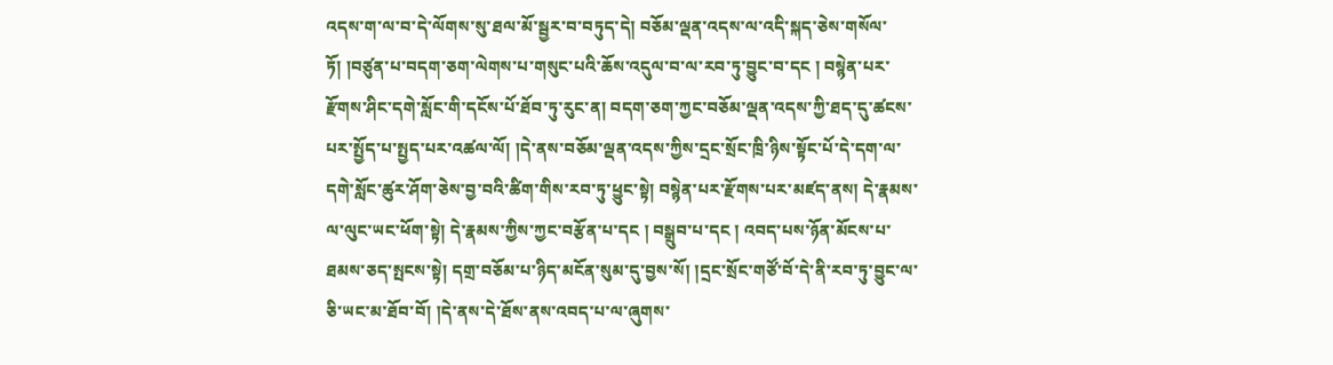འདས་ག་ལ་བ་དེ་ལོགས་སུ་ཐལ་མོ་སྦྱར་བ་བཏུད་དེ། བཅོམ་ལྡན་འདས་ལ་འདི་སྐད་ཅེས་གསོལ་ཏོ། །བཙུན་པ་བདག་ཅག་ལེགས་པ་གསུང་པའི་ཆོས་འདུལ་བ་ལ་རབ་ཏུ་བྱུང་བ་དང ། བསྙེན་པར་རྫོགས་ཤིང་དགེ་སློང་གི་དངོས་པོ་ཐོབ་ཏུ་རུང་ན། བདག་ཅག་ཀྱང་བཅོམ་ལྡན་འདས་ཀྱི་ཐད་དུ་ཚངས་པར་སྤྱོད་པ་སྤྱད་པར་འཚལ་ལོ། །དེ་ནས་བཅོམ་ལྡན་འདས་ཀྱིས་དྲང་སྲོང་ཁྲི་ཉིས་སྟོང་པོ་དེ་དག་ལ་དགེ་སློང་ཚུར་ཤོག་ཅེས་བྱ་བའི་ཚིག་གིས་རབ་ཏུ་ཕྱུང་སྟེ། བསྙེན་པར་རྫོགས་པར་མཛད་ནས། དེ་རྣམས་ལ་ལུང་ཡང་ཕོག་སྟེ། དེ་རྣམས་ཀྱིས་ཀྱང་བརྩོན་པ་དང ། བསྒྲུབ་པ་དང ། འབད་པས་ཉོན་མོངས་པ་ཐམས་ཅད་སྤངས་སྟེ། དགྲ་བཅོམ་པ་ཉིད་མངོན་སུམ་དུ་བྱས་སོ། །དྲང་སྲོང་གཙོ་བོ་དེ་ནི་རབ་ཏུ་བྱུང་ལ་ཅི་ཡང་མ་ཐོབ་བོ། །དེ་ནས་དེ་ཐོས་ནས་འབད་པ་ལ་ཞུགས་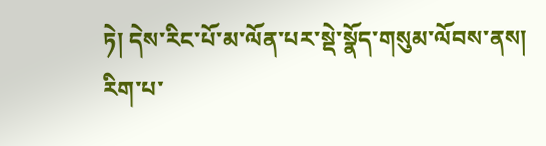ཏེ། དེས་རིང་པོ་མ་ལོན་པར་སྡེ་སྣོད་གསུམ་ལོབས་ནས། རིག་པ་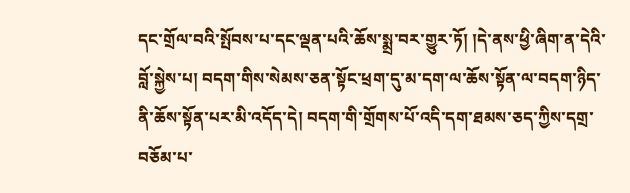དང་གྲོལ་བའི་སྤོབས་པ་དང་ལྡན་པའི་ཆོས་སྨྲ་བར་གྱུར་ཏོ། །དེ་ནས་ཕྱི་ཞིག་ན་དེའི་བློ་སྐྱེས་པ། བདག་གིས་སེམས་ཅན་སྟོང་ཕྲག་དུ་མ་དག་ལ་ཆོས་སྟོན་ལ་བདག་ཉིད་ནི་ཆོས་སྟོན་པར་མི་འདོད་དེ། བདག་གི་གྲོགས་པོ་འདི་དག་ཐམས་ཅད་ཀྱིས་དགྲ་བཅོམ་པ་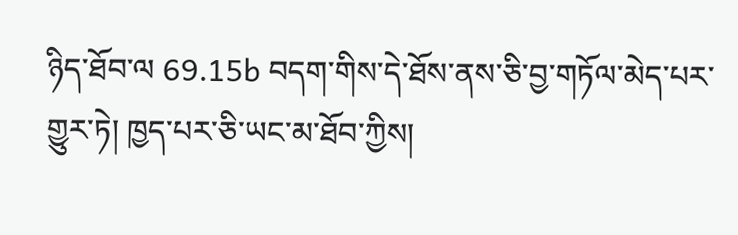ཉིད་ཐོབ་ལ 69.15b བདག་གིས་དེ་ཐོས་ནས་ཅི་བྱ་གཏོལ་མེད་པར་གྱུར་ཏེ། ཁྱད་པར་ཅི་ཡང་མ་ཐོབ་ཀྱིས།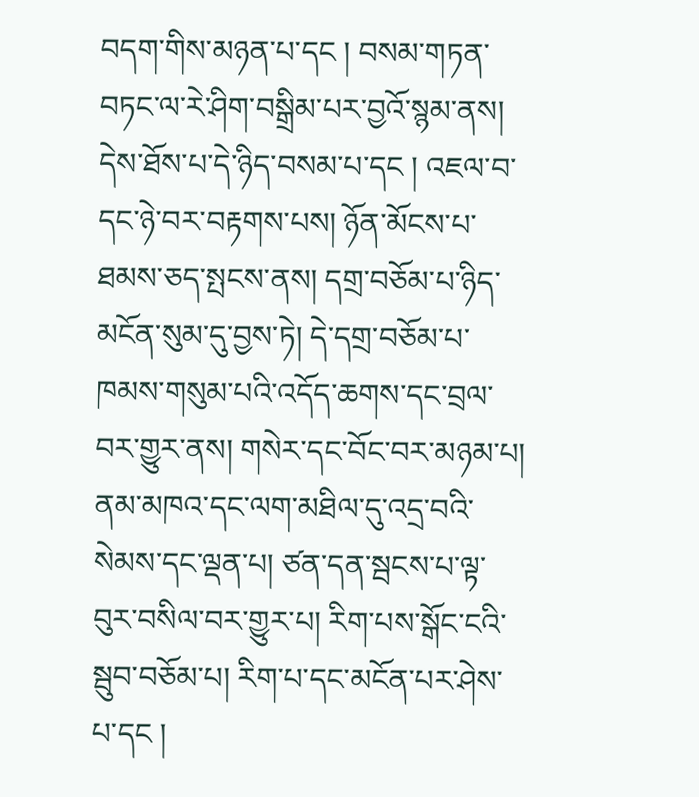བདག་གིས་མཉན་པ་དང ། བསམ་གཏན་བཏང་ལ་རེ་ཤིག་བསྒྲིམ་པར་བྱའོ་སྙམ་ནས། དེས་ཐོས་པ་དེ་ཉིད་བསམ་པ་དང ། འཇལ་བ་དང་ཉེ་བར་བརྟགས་པས། ཉོན་མོངས་པ་ཐམས་ཅད་སྤངས་ནས། དགྲ་བཅོམ་པ་ཉིད་མངོན་སུམ་དུ་བྱས་ཏེ། དེ་དགྲ་བཅོམ་པ་ཁམས་གསུམ་པའི་འདོད་ཆགས་དང་བྲལ་བར་གྱུར་ནས། གསེར་དང་བོང་བར་མཉམ་པ། ནམ་མཁའ་དང་ལག་མཐིལ་དུ་འདྲ་བའི་སེམས་དང་ལྡན་པ། ཙན་དན་སྦངས་པ་ལྟ་བུར་བསིལ་བར་གྱུར་པ། རིག་པས་སྒོང་ངའི་སྦུབ་བཅོམ་པ། རིག་པ་དང་མངོན་པར་ཤེས་པ་དང །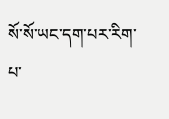སོ་སོ་ཡང་དག་པར་རིག་པ་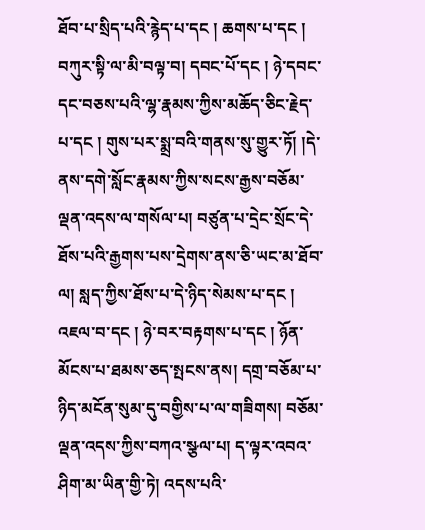ཐོབ་པ་སྲིད་པའི་རྙེད་པ་དང ། ཆགས་པ་དང ། བཀུར་སྟི་ལ་མི་བལྟ་བ། དབང་པོ་དང ། ཉེ་དབང་དང་བཅས་པའི་ལྷ་རྣམས་ཀྱིས་མཆོད་ཅིང་རྗེད་པ་དང ། གུས་པར་སྨྲ་བའི་གནས་སུ་གྱུར་ཏོ། །དེ་ནས་དགེ་སློང་རྣམས་ཀྱིས་སངས་རྒྱས་བཅོམ་ལྡན་འདས་ལ་གསོལ་པ། བཙུན་པ་དྲེང་སྲོང་དེ་ཐོས་པའི་རྒྱགས་པས་དྲེགས་ནས་ཅི་ཡང་མ་ཐོབ་ལ། སླད་ཀྱིས་ཐོས་པ་དེ་ཉིད་སེམས་པ་དང ། འཇལ་བ་དང ། ཉེ་བར་བརྟགས་པ་དང ། ཉོན་མོངས་པ་ཐམས་ཅད་སྤངས་ནས། དགྲ་བཅོམ་པ་ཉིད་མངོན་སུམ་དུ་བགྱིས་པ་ལ་གཟིགས། བཅོམ་ལྡན་འདས་ཀྱིས་བཀའ་སྩལ་པ། ད་ལྟར་འབའ་ཤིག་མ་ཡིན་གྱི་ཏེ། འདས་པའི་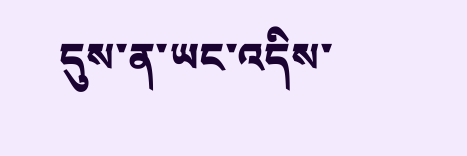དུས་ན་ཡང་འདིས་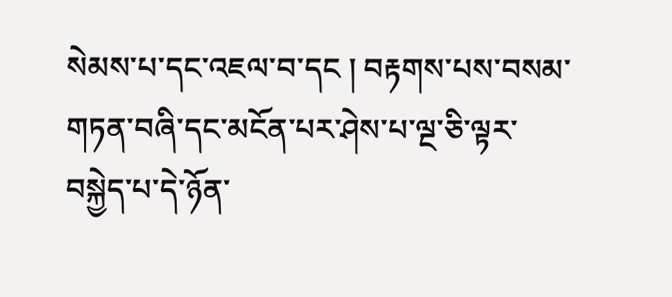སེམས་པ་དང་འཇལ་བ་དང ། བརྟགས་པས་བསམ་གཏན་བཞི་དང་མངོན་པར་ཤེས་པ་ལྔ་ཅི་ལྟར་བསྐྱེད་པ་དེ་ཉོན་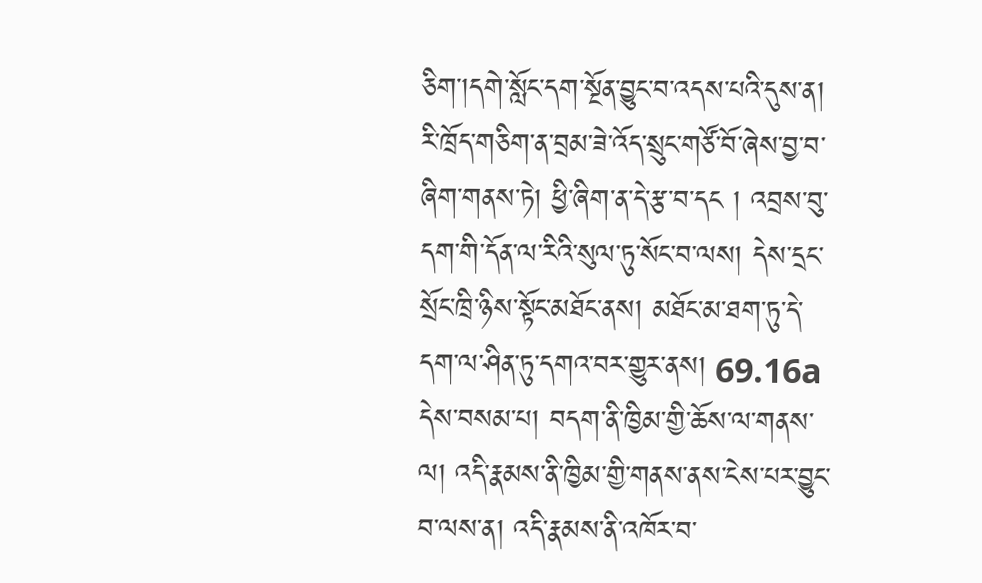ཅིག་།དགེ་སློང་དག་སྔོན་བྱུང་བ་འདས་པའི་དུས་ན། རི་ཁྲོད་གཅིག་ན་བྲམ་ཟེ་འོད་སྲུང་གཙོ་བོ་ཞེས་བྱ་བ་ཞིག་གནས་ཏེ། ཕྱི་ཞིག་ན་དེ་རྩ་བ་དང ། འབྲས་བུ་དག་གི་དོན་ལ་རིའི་སུལ་ཏུ་སོང་བ་ལས། དེས་དྲང་སྲོང་ཁྲི་ཉིས་སྟོང་མཐོང་ནས། མཐོང་མ་ཐག་ཏུ་དེ་དག་ལ་ཤིན་ཏུ་དགའ་བར་གྱུར་ནས། 69.16a དེས་བསམ་པ། བདག་ནི་ཁྱིམ་གྱི་ཆོས་ལ་གནས་ལ། འདི་རྣམས་ནི་ཁྱིམ་གྱི་གནས་ནས་ངེས་པར་བྱུང་བ་ལས་ན། འདི་རྣམས་ནི་འཁོར་བ་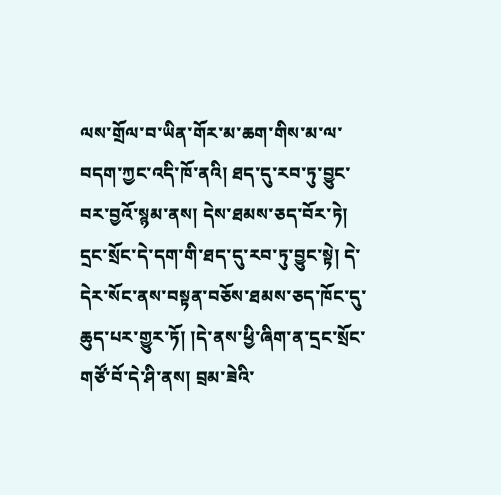ལས་གྲོལ་བ་ཡིན་གོར་མ་ཆག་གིས་མ་ལ་བདག་ཀྱང་འདི་ཁོ་ནའི། ཐད་དུ་རབ་ཏུ་བྱུང་བར་བྱའོ་སྙམ་ནས། དེས་ཐམས་ཅད་བོར་ཏེ། དྲང་སྲོང་དེ་དག་གི་ཐད་དུ་རབ་ཏུ་བྱུང་སྟེ། དེ་དེར་སོང་ནས་བསྟན་བཅོས་ཐམས་ཅད་ཁོང་དུ་ཆུད་པར་གྱུར་ཏོ། །དེ་ནས་ཕྱི་ཞིག་ན་དྲང་སྲོང་གཙོ་བོ་དེ་ཤི་ནས། བྲམ་ཟེའི་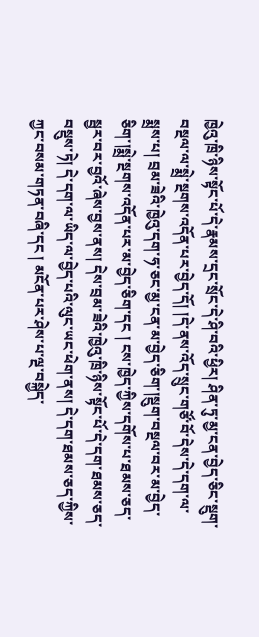ཁྱེའུ་ཁྲི་ཉིས་སྟོང་པོ་དེ་རྣམས་དྲང་སྲོང་དེ་ཤི་བའི་ཕྱིར། ཤིན་ཏུ་མྱ་ངན་བྱེད་ཅིང་སྡུག་བསྔལ་ལ་སྨྲེ་སྔགས་འདོན་པར་བྱེད་དོ། །དེ་ནས་འོད་སྲུང་གཙོ་བོ་དེས་དེ་དག་ལ་སྨྲས་པ། བྲམ་ཟེའི་ཁྱེའུ་དག་ཧ་ཅང་མྱ་ངན་མ་བྱེད་ཅིག་།སྡུག་བསྔལ་བར་མ་བྱེད་ཅིག་།སྨྲེ་སྔགས་འདོན་པར་མ་བྱེད་ཅིག་དང ། ངས་ཁྱེད་ཀྱིས་དགོས་པ་ཐམས་ཅད་སྦྱར་བར་བྱའོ་ཞེས་བྱས་ནས། དེས་བྲམ་ཟེའི་ཁྱེའུ་ཁྲི་ཉིས་སྟོང་པོ་དེ་དག་ཐམས་ཅད་བསྡུས་ཏེ། དེ་དག་ལ་ཡིད་ལ་བྱེད་པའི་ལུང་ཡང་ཕེག་ནས། དེ་དག་ཐམས་ཅད་ཀྱིས་ཀྱང་བསམ་གཏན་བཞི་དང ། མངོན་པར་ཤེས་པ་ལྔ་བསྐྱེད་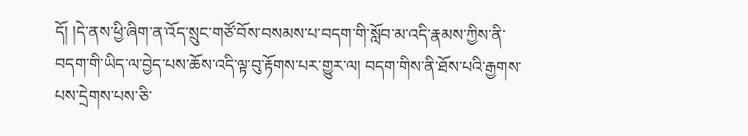དོ། །དེ་ནས་ཕྱི་ཞིག་ན་འོད་སྲུང་གཙོ་བོས་བསམས་པ་བདག་གི་སློབ་མ་འདི་རྣམས་ཀྱིས་ནི་བདག་གི་ཡིད་ལ་བྱེད་པས་ཆོས་འདི་ལྟ་བུ་རྟོགས་པར་གྱུར་ལ། བདག་གིས་ནི་ཐོས་པའི་རྒྱགས་པས་དྲེགས་པས་ཅི་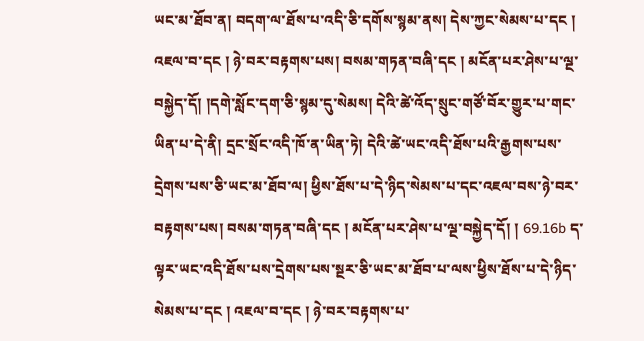ཡང་མ་ཐོབ་ན། བདག་ལ་ཐོས་པ་འདི་ཅི་དགོས་སྙམ་ནས། དེས་ཀྱང་སེམས་པ་དང ། འཇལ་བ་དང ། ཉེ་བར་བརྟགས་པས། བསམ་གཏན་བཞི་དང ། མངོན་པར་ཤེས་པ་ལྔ་བསྐྱེད་དོ། །དགེ་སློང་དག་ཅི་སྙམ་དུ་སེམས། དེའི་ཚེ་འོད་སྲུང་གཙོ་བོར་གྱུར་པ་གང་ཡིན་པ་དེ་ནི། དྲང་སྲོང་འདི་ཁོ་ན་ཡིན་ཏེ། དེའི་ཚེ་ཡང་འདི་ཐོས་པའི་རྒྱགས་པས་དྲེགས་པས་ཅི་ཡང་མ་ཐོབ་ལ། ཕྱིས་ཐོས་པ་དེ་ཉིད་སེམས་པ་དང་འཇལ་བས་ཉེ་བར་བརྟགས་པས། བསམ་གཏན་བཞི་དང ། མངོན་པར་ཤེས་པ་ལྔ་བསྐྱེད་དོ། ། 69.16b ད་ལྟར་ཡང་འདི་ཐོས་པས་དྲེགས་པས་སྔར་ཅི་ཡང་མ་ཐོབ་པ་ལས་ཕྱིས་ཐོས་པ་དེ་ཉིད་སེམས་པ་དང ། འཇལ་བ་དང ། ཉེ་བར་བརྟགས་པ་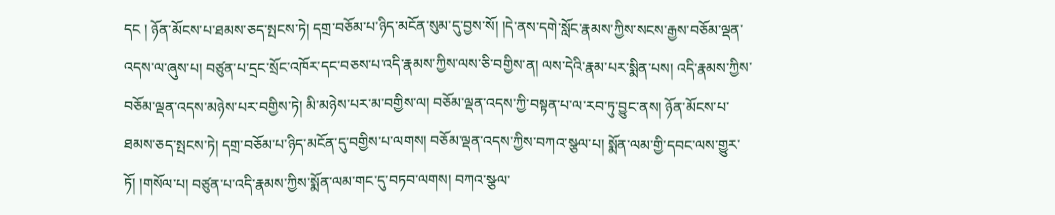དང ། ཉོན་མོངས་པ་ཐམས་ཅད་སྤངས་ཏེ། དགྲ་བཅོམ་པ་ཉིད་མངོན་སུམ་དུ་བྱས་སོ། །དེ་ནས་དགེ་སློང་རྣམས་ཀྱིས་སངས་རྒྱས་བཅོམ་ལྡན་འདས་ལ་ཞུས་པ། བཙུན་པ་དྲང་སྲོང་འཁོར་དང་བཅས་པ་འདི་རྣམས་ཀྱིས་ལས་ཅི་བགྱིས་ན། ལས་དེའི་རྣམ་པར་སྨིན་པས། འདི་རྣམས་ཀྱིས་བཅོམ་ལྡན་འདས་མཉེས་པར་བགྱིས་ཏེ། མི་མཉེས་པར་མ་བགྱིས་ལ། བཅོམ་ལྡན་འདས་ཀྱི་བསྟན་པ་ལ་རབ་ཏུ་བྱུང་ནས། ཉོན་མོངས་པ་ཐམས་ཅད་སྤངས་ཏེ། དགྲ་བཅོམ་པ་ཉིད་མངོན་དུ་བགྱིས་པ་ལགས། བཅོམ་ལྡན་འདས་ཀྱིས་བཀའ་སྩལ་པ། སྨོན་ལམ་གྱི་དབང་ལས་གྱུར་ཏོ། །གསོལ་པ། བཙུན་པ་འདི་རྣམས་ཀྱིས་སྨོན་ལམ་གང་དུ་བཏབ་ལགས། བཀའ་སྩལ་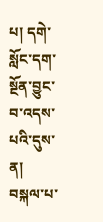པ། དགེ་སློང་དག་སྔོན་བྱུང་བ་འདས་པའི་དུས་ན། བསྐལ་པ་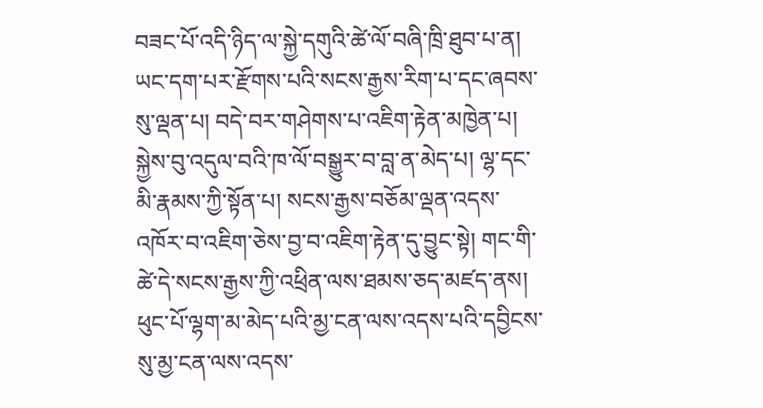བཟང་པོ་འདི་ཉིད་ལ་སྐྱེ་དགུའི་ཚེ་ལོ་བཞི་ཁྲི་ཐུབ་པ་ན། ཡང་དག་པར་རྫོགས་པའི་སངས་རྒྱས་རིག་པ་དང་ཞབས་སུ་ལྡན་པ། བདེ་བར་གཤེགས་པ་འཇིག་རྟེན་མཁྱེན་པ། སྐྱེས་བུ་འདུལ་བའི་ཁ་ལོ་བསྒྱུར་བ་བླ་ན་མེད་པ། ལྷ་དང་མི་རྣམས་ཀྱི་སྟོན་པ། སངས་རྒྱས་བཅོམ་ལྡན་འདས་འཁོར་བ་འཇིག་ཅེས་བྱ་བ་འཇིག་རྟེན་དུ་བྱུང་སྟེ། གང་གི་ཚེ་དེ་སངས་རྒྱས་ཀྱི་འཕྲིན་ལས་ཐམས་ཅད་མཛད་ནས། ཕུང་པོ་ལྷག་མ་མེད་པའི་མྱ་ངན་ལས་འདས་པའི་དབྱིངས་སུ་མྱ་ངན་ལས་འདས་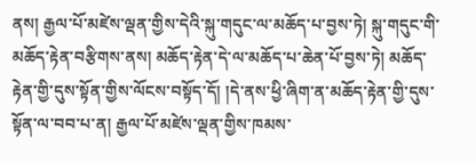ནས། རྒྱལ་པོ་མཛེས་ལྡན་གྱིས་དེའི་སྐུ་གདུང་ལ་མཆོད་པ་བྱས་ཏེ། སྐུ་གདུང་གི་མཆོད་རྟེན་བརྩིགས་ནས། མཆོད་རྟེན་དེ་ལ་མཆོད་པ་ཆེན་པོ་བྱས་ཏེ། མཆོད་རྟེན་གྱི་དུས་སྟོན་གྱིས་ལོངས་བསྟོད་དོ། །དེ་ནས་ཕྱི་ཞིག་ན་མཆོད་རྟེན་གྱི་དུས་སྟོན་ལ་བབ་པ་ན། རྒྱལ་པོ་མཛེས་ལྡན་གྱིས་ཁམས་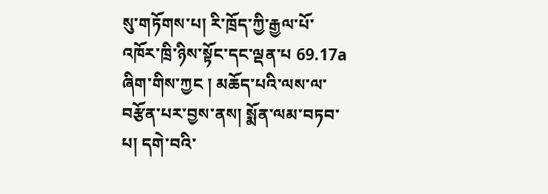སུ་གཏོགས་པ། རི་ཁྲོད་ཀྱི་རྒྱལ་པོ་འཁོར་ཁྲི་ཉིས་སྟོང་དང་ལྡན་པ 69.17a ཞིག་གིས་ཀྱང ། མཆོད་པའི་ལས་ལ་བརྩོན་པར་བྱས་ནས། སྨོན་ལམ་བཏབ་པ། དགེ་བའི་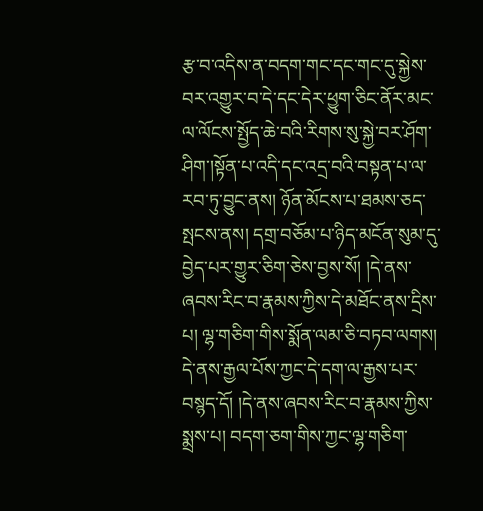རྩ་བ་འདིས་ན་བདག་གང་དང་གང་དུ་སྐྱེས་བར་འགྱུར་བ་དེ་དང་དེར་ཕྱུག་ཅིང་ནོར་མང་ལ་ལོངས་སྤྱོད་ཆེ་བའི་རིགས་སུ་སྐྱེ་བར་ཤོག་ཤིག་།སྟོན་པ་འདི་དང་འདྲ་བའི་བསྟན་པ་ལ་རབ་ཏུ་བྱུང་ནས། ཉོན་མོངས་པ་ཐམས་ཅད་སྤངས་ནས། དགྲ་བཅོམ་པ་ཉིད་མངོན་སུམ་དུ་བྱེད་པར་གྱུར་ཅིག་ཅེས་བྱས་སོ། །དེ་ནས་ཞབས་རིང་བ་རྣམས་ཀྱིས་དེ་མཐོང་ནས་དྲིས་པ། ལྷ་གཅིག་གིས་སྨོན་ལམ་ཅི་བཏབ་ལགས། དེ་ནས་རྒྱལ་པོས་ཀྱང་དེ་དག་ལ་རྒྱས་པར་བསྙད་དོ། །དེ་ནས་ཞབས་རིང་བ་རྣམས་ཀྱིས་སྨྲས་པ། བདག་ཅག་གིས་ཀྱང་ལྷ་གཅིག་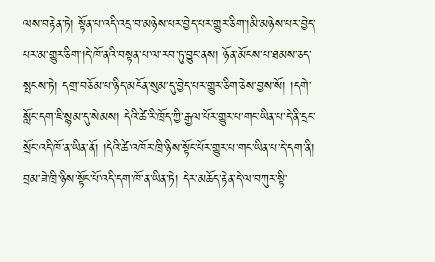ལས་བརྟེན་ཏེ། སྟོན་པ་འདི་འདྲ་བ་མཉེས་པར་བྱེད་པར་གྱུར་ཅིག་།མི་མཉེས་པར་བྱེད་པར་མ་གྱུར་ཅིག་།དེ་ཁོ་ནའི་བསྟན་པ་ལ་རབ་ཏུ་བྱུང་ནས། ཉོན་མོངས་པ་ཐམས་ཅད་སྤངས་ཏེ། དགྲ་བཅོམ་པ་ཉིད་མངོན་སུམ་དུ་བྱེད་པར་གྱུར་ཅིག་ཅེས་བྱས་སོ། །དགེ་སློང་དག་ཇི་སྙམ་དུ་སེམས། དེའི་ཚེ་རི་ཁྲོད་ཀྱི་རྒྱལ་པོར་གྱུར་པ་གང་ཡིན་པ་དེ་ནི་དྲང་སྲོང་འདི་ཁོ་ན་ཡིན་ནོ། །དེའི་ཚེ་འཁོར་ཁྲི་ཉིས་སྟོང་པོར་གྱུར་པ་གང་ཡིན་པ་དེ་དག་ནི། བྲམ་ཟེ་ཁྲི་ཉིས་སྟོང་པོ་འདི་དག་ཁོ་ན་ཡིན་ཏེ། དེར་མཆོད་རྟེན་དེ་ལ་བཀུར་སྟི་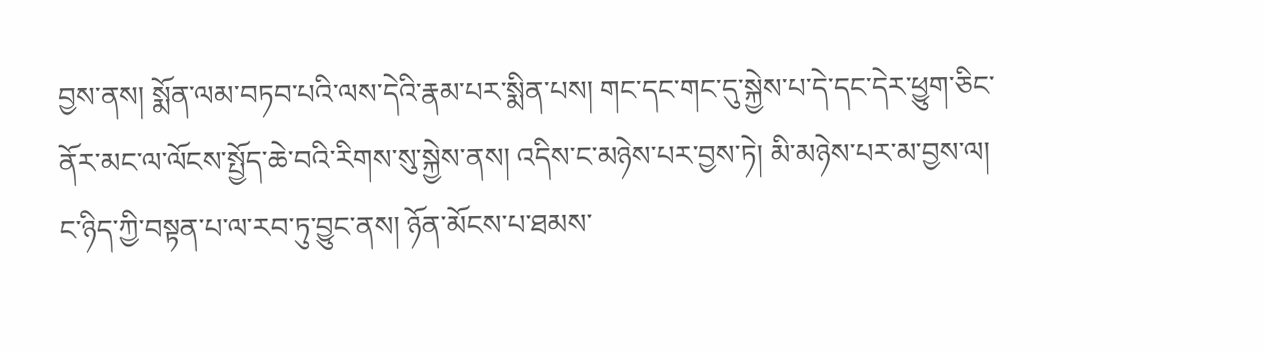བྱས་ནས། སྨོན་ལམ་བཏབ་པའི་ལས་དེའི་རྣམ་པར་སྨིན་པས། གང་དང་གང་དུ་སྐྱེས་པ་དེ་དང་དེར་ཕྱུག་ཅིང་ནོར་མང་ལ་ལོངས་སྤྱོད་ཆེ་བའི་རིགས་སུ་སྐྱེས་ནས། འདིས་ང་མཉེས་པར་བྱས་ཏེ། མི་མཉེས་པར་མ་བྱས་ལ། ང་ཉིད་ཀྱི་བསྟན་པ་ལ་རབ་ཏུ་བྱུང་ནས། ཉོན་མོངས་པ་ཐམས་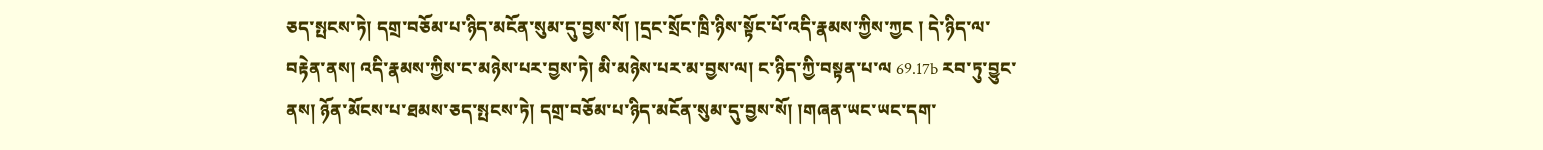ཅད་སྤངས་ཏེ། དགྲ་བཅོམ་པ་ཉིད་མངོན་སུམ་དུ་བྱས་སོ། །དྲང་སྲོང་ཁྲི་ཉིས་སྟོང་པོ་འདི་རྣམས་ཀྱིས་ཀྱང ། དེ་ཉིད་ལ་བརྟེན་ནས། འདི་རྣམས་ཀྱིས་ང་མཉེས་པར་བྱས་ཏེ། མི་མཉེས་པར་མ་བྱས་ལ། ང་ཉིད་ཀྱི་བསྟན་པ་ལ 69.17b རབ་ཏུ་བྱུང་ནས། ཉོན་མོངས་པ་ཐམས་ཅད་སྤངས་ཏེ། དགྲ་བཅོམ་པ་ཉིད་མངོན་སུམ་དུ་བྱས་སོ། །གཞན་ཡང་ཡང་དག་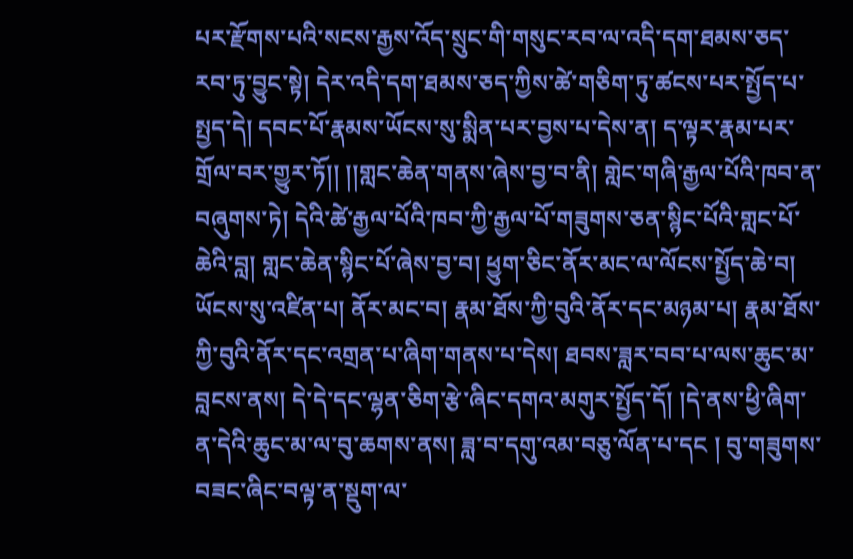པར་རྫོགས་པའི་སངས་རྒྱས་འོད་སྲུང་གི་གསུང་རབ་ལ་འདི་དག་ཐམས་ཅད་རབ་ཏུ་བྱུང་སྟེ། དེར་འདི་དག་ཐམས་ཅད་ཀྱིས་ཚེ་གཅིག་ཏུ་ཚངས་པར་སྤྱོད་པ་སྤྱད་དེ། དབང་པོ་རྣམས་ཡོངས་སུ་སྨིན་པར་བྱས་པ་དེས་ན། ད་ལྟར་རྣམ་པར་གྲོལ་བར་གྱུར་ཏོ།། །།གླང་ཆེན་གནས་ཞེས་བྱ་བ་ནི། གླེང་གཞི་རྒྱལ་པོའི་ཁབ་ན་བཞུགས་ཏེ། དེའི་ཚེ་རྒྱལ་པོའི་ཁབ་ཀྱི་རྒྱལ་པོ་གཟུགས་ཅན་སྙིང་པོའི་གླང་པོ་ཆེའི་བླ། གླང་ཆེན་སྙིང་པོ་ཞེས་བྱ་བ། ཕྱུག་ཅིང་ནོར་མང་ལ་ལོངས་སྤྱོད་ཆེ་བ། ཡོངས་སུ་འཛིན་པ། ནོར་མང་བ། རྣམ་ཐོས་ཀྱི་བུའི་ནོར་དང་མཉམ་པ། རྣམ་ཐོས་ཀྱི་བུའི་ནོར་དང་འགྲན་པ་ཞིག་གནས་པ་དེས། ཐབས་ཟླར་བབ་པ་ལས་ཆུང་མ་བླངས་ནས། དེ་དེ་དང་ལྷན་ཅིག་རྩེ་ཞིང་དགའ་མགུར་སྤྱོད་དོ། །དེ་ནས་ཕྱི་ཞིག་ན་དེའི་ཆུང་མ་ལ་བུ་ཆགས་ནས། ཟླ་བ་དགུ་འམ་བཅུ་ལོན་པ་དང ། བུ་གཟུགས་བཟང་ཞིང་བལྟ་ན་སྡུག་ལ་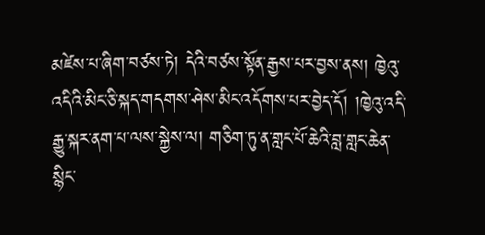མཛེས་པ་ཞིག་བཙས་ཏེ། དེའི་བཙས་སྟོན་རྒྱས་པར་བྱས་ནས། ཁྱེའུ་འདིའི་མིང་ཅི་སྐད་གདགས་ཤེས་མིང་འདོགས་པར་བྱེད་དོ། །ཁྱེའུ་འདི་རྒྱུ་སྐར་ནག་པ་ལས་སྐྱེས་ལ། གཅིག་ཏུ་ན་གླང་པོ་ཆེའི་བླ་གླང་ཆེན་སྙིང་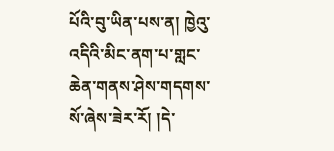པོའི་བུ་ཡིན་པས་ན། ཁྱེའུ་འདིའི་མིང་ནག་པ་གླང་ཆེན་གནས་ཤེས་གདགས་སོ་ཞེས་ཟེར་རོ། །དེ་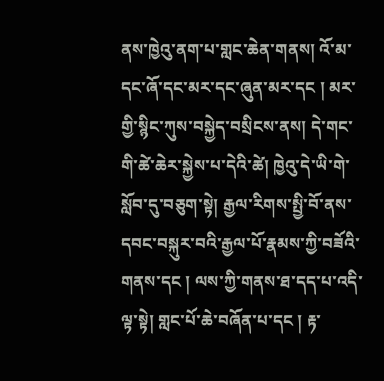ནས་ཁྱེའུ་ནག་པ་གླང་ཆེན་གནས། འོ་མ་དང་ཞོ་དང་མར་དང་ཞུན་མར་དང ། མར་གྱི་སྙིང་ཀུས་བསྐྱེད་བསྲིངས་ནས། དེ་གང་གི་ཚེ་ཆེར་སྐྱེས་པ་དེའི་ཚེ། ཁྱེའུ་དེ་ཡི་གེ་སློབ་དུ་བཅུག་སྟེ། རྒྱལ་རིགས་སྤྱི་བོ་ནས་དབང་བསྐུར་བའི་རྒྱལ་པོ་རྣམས་ཀྱི་བཟོའི་གནས་དང ། ལས་ཀྱི་གནས་ཐ་དད་པ་འདི་ལྟ་སྟེ། གླང་པོ་ཆེ་བཞོན་པ་དང ། རྟ་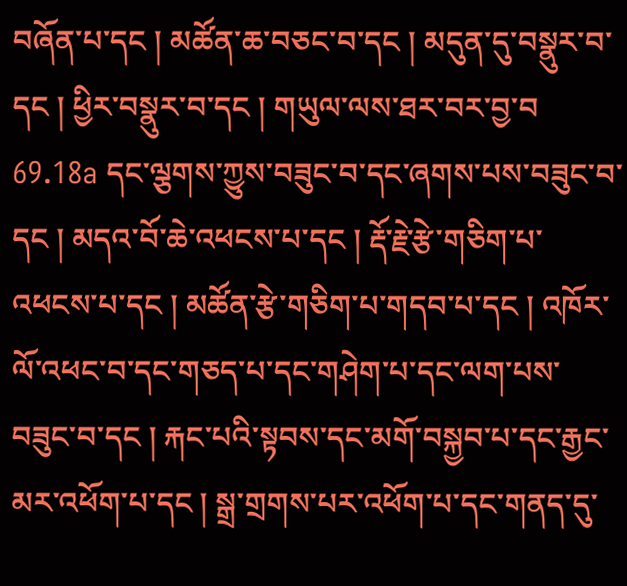བཞོན་པ་དང ། མཚོན་ཆ་བཅང་བ་དང ། མདུན་དུ་བསྣུར་བ་དང ། ཕྱིར་བསྣུར་བ་དང ། གཡུལ་ལས་ཐར་བར་བྱ་བ 69.18a དང་ལྕགས་ཀྱུས་བཟུང་བ་དང་ཞགས་པས་བཟུང་བ་དང ། མདའ་བོ་ཆེ་འཕངས་པ་དང ། རྡོ་རྗེ་རྩེ་གཅིག་པ་འཕངས་པ་དང ། མཚོན་རྩེ་གཅིག་པ་གདབ་པ་དང ། འཁོར་ལོ་འཕང་བ་དང་གཅད་པ་དང་གཤེག་པ་དང་ལག་པས་བཟུང་བ་དང ། རྐང་པའི་སྟབས་དང་མགོ་བསྐྱབ་པ་དང་རྒྱང་མར་འཕོག་པ་དང ། སྒྲ་གྲགས་པར་འཕོག་པ་དང་གནད་དུ་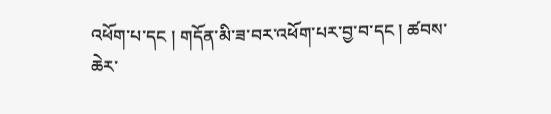འཕོག་པ་དང ། གདོན་མི་ཟ་བར་འཕོག་པར་བྱ་བ་དང ། ཚབས་ཆེར་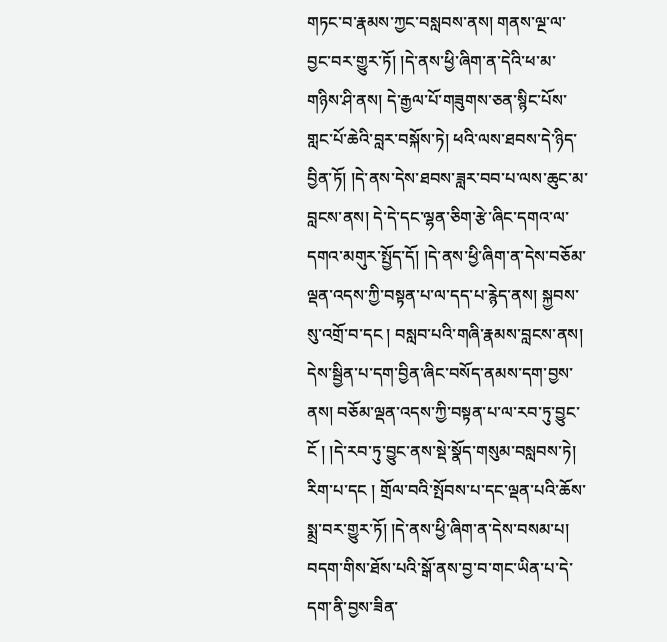གཏང་བ་རྣམས་ཀྱང་བསླབས་ནས། གནས་ལྔ་ལ་བྱང་བར་གྱུར་ཏོ། །དེ་ནས་ཕྱི་ཞིག་ན་དེའི་ཕ་མ་གཉིས་ཤི་ནས། དེ་རྒྱལ་པོ་གཟུགས་ཅན་སྙིང་པོས་གླང་པོ་ཆེའི་བླར་བསྐོས་ཏེ། ཕའི་ལས་ཐབས་དེ་ཉིད་བྱིན་ཏོ། །དེ་ནས་དེས་ཐབས་ཟླར་བབ་པ་ལས་ཆུང་མ་བླངས་ནས། དེ་དེ་དང་ལྷན་ཅིག་རྩེ་ཞིང་དགའ་ལ་དགའ་མགུར་སྤྱོད་དོ། །དེ་ནས་ཕྱི་ཞིག་ན་དེས་བཅོམ་ལྡན་འདས་ཀྱི་བསྟན་པ་ལ་དད་པ་རྙེད་ནས། སྐྱབས་སུ་འགྲོ་བ་དང ། བསླབ་པའི་གཞི་རྣམས་བླངས་ནས། དེས་སྦྱིན་པ་དག་བྱིན་ཞིང་བསོད་ནམས་དག་བྱས་ནས། བཅོམ་ལྡན་འདས་ཀྱི་བསྟན་པ་ལ་རབ་ཏུ་བྱུང་ངོ ། །དེ་རབ་ཏུ་བྱུང་ནས་སྡེ་སྣོད་གསུམ་བསླབས་ཏེ། རིག་པ་དང ། གྲོལ་བའི་སྤོབས་པ་དང་ལྡན་པའི་ཆོས་སྨྲ་བར་གྱུར་ཏོ། །དེ་ནས་ཕྱི་ཞིག་ན་དེས་བསམ་པ། བདག་གིས་ཐོས་པའི་སྒོ་ནས་བྱ་བ་གང་ཡིན་པ་དེ་དག་ནི་བྱས་ཟིན་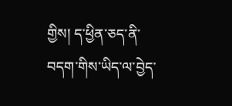གྱིས། ད་ཕྱིན་ཅད་ནི་བདག་གིས་ཡིད་ལ་བྱེད་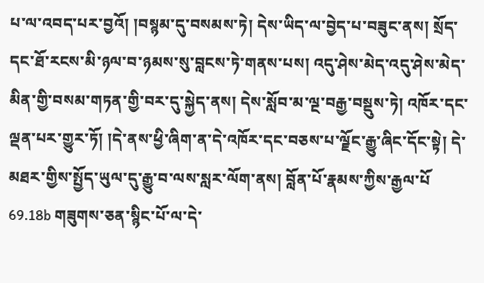པ་ལ་འབད་པར་བྱའོ། །བསྙམ་དུ་བསམས་ཏེ། དེས་ཡིད་ལ་བྱེད་པ་བཟུང་ནས། སྲོད་དང་ཐོ་རངས་མི་ཉལ་བ་ཉམས་སུ་བླངས་ཏེ་གནས་པས། འདུ་ཤེས་མེད་འདུ་ཤེས་མེད་མིན་གྱི་བསམ་གཏན་གྱི་བར་དུ་སྐྱེད་ནས། དེས་སློབ་མ་ལྔ་བརྒྱ་བསྡུས་ཏེ། འཁོར་དང་ལྡན་པར་གྱུར་ཏོ། །དེ་ནས་ཕྱི་ཞིག་ན་དེ་འཁོར་དང་བཅས་པ་ལྗོང་རྒྱུ་ཞིང་དོང་སྟེ། དེ་མཐར་གྱིས་སྤྱོད་ཡུལ་དུ་རྒྱུ་བ་ལས་སླར་ལོག་ནས། བློན་པོ་རྣམས་ཀྱིས་རྒྱལ་པོ 69.18b གཟུགས་ཅན་སྙིང་པོ་ལ་དེ་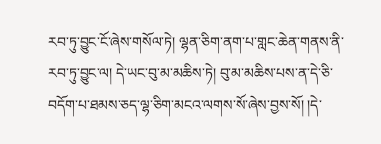རབ་ཏུ་བྱུང་ངོ་ཞེས་གསོལ་ཏེ། ལྷན་ཅིག་ནག་པ་གླང་ཆེན་གནས་ནི་རབ་ཏུ་བྱུང་ལ། དེ་ཡང་བུ་མ་མཆིས་ཏེ། བུ་མ་མཆིས་པས་ན་དེ་ཅི་བདོག་པ་ཐམས་ཅད་ལྷ་ཅིག་མངའ་ལགས་སོ་ཞེས་བྱས་སོ། །དེ་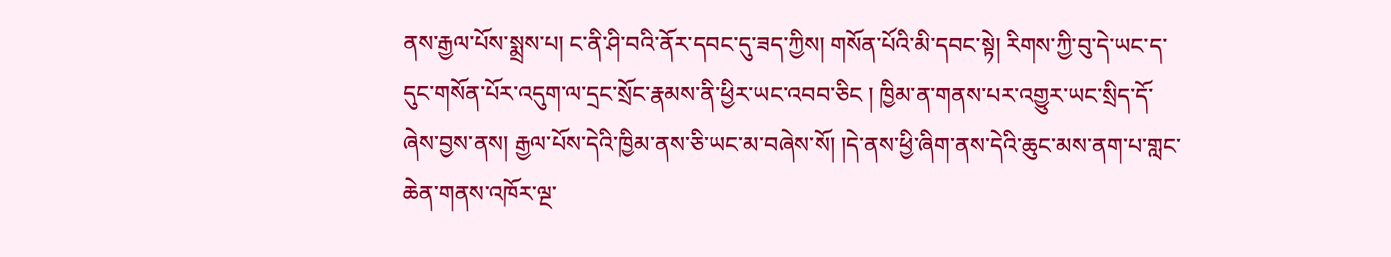ནས་རྒྱལ་པོས་སྨྲས་པ། ང་ནི་ཤི་བའི་ནོར་དབང་དུ་ཟད་ཀྱིས། གསོན་པོའི་མི་དབང་སྟེ། རིགས་ཀྱི་བུ་དེ་ཡང་ད་དུང་གསོན་པོར་འདུག་ལ་དྲང་སྲོང་རྣམས་ནི་ཕྱིར་ཡང་འབབ་ཅིང ། ཁྱིམ་ན་གནས་པར་འགྱུར་ཡང་སྲིད་དོ་ཞེས་བྱས་ནས། རྒྱལ་པོས་དེའི་ཁྱིམ་ནས་ཅི་ཡང་མ་བཞེས་སོ། །དེ་ནས་ཕྱི་ཞིག་ནས་དེའི་ཆུང་མས་ནག་པ་གླང་ཆེན་གནས་འཁོར་ལྔ་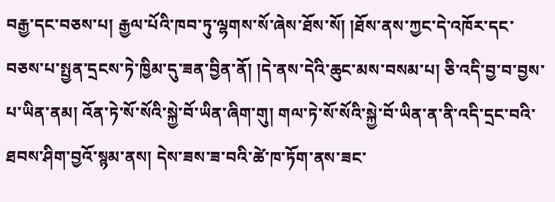བརྒྱ་དང་བཅས་པ། རྒྱལ་པོའི་ཁབ་ཏུ་ལྷགས་སོ་ཞེས་ཐོས་སོ། །ཐོས་ནས་ཀྱང་དེ་འཁོར་དང་བཅས་པ་སྤྱན་དྲངས་ཏེ་ཁྱིམ་དུ་ཟན་བྱིན་ནོ། །དེ་ནས་དེའི་ཆུང་མས་བསམ་པ། ཅི་འདི་བྱ་བ་བྱས་པ་ཡིན་ནམ། འོན་ཏེ་སོ་སོའི་སྐྱེ་བོ་ཡིན་ཞིག་གུ། གལ་ཏེ་སོ་སོའི་སྐྱེ་བོ་ཡིན་ན་ནི་འདི་དྲང་བའི་ཐབས་ཤིག་བྱའོ་སྙམ་ནས། དེས་ཟས་ཟ་བའི་ཚེ་ཁ་ཏོག་ནས་ཟང་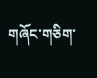གཞོང་གཅིག་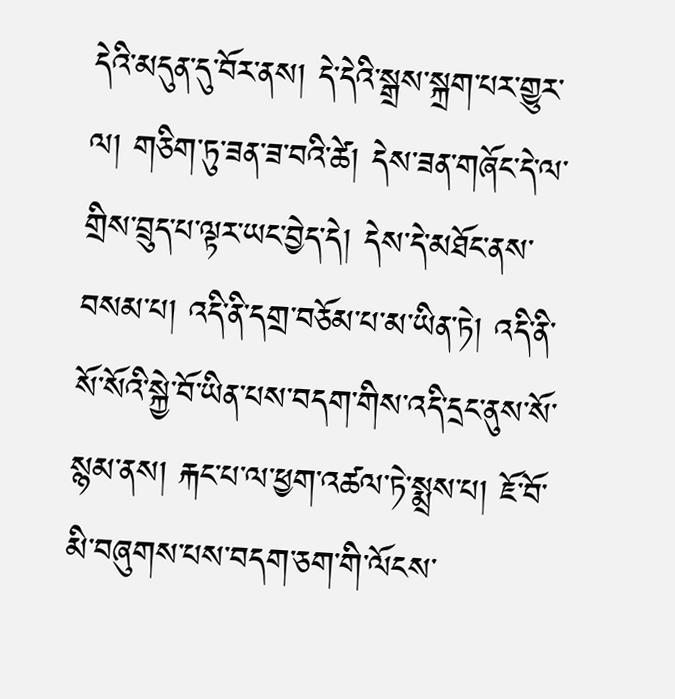དེའི་མདུན་དུ་བོར་ནས། དེ་དེའི་སྒྲས་སྐྲག་པར་གྱུར་ལ། གཅིག་ཏུ་ཟན་ཟ་བའི་ཚེ། དེས་ཟན་གཞོང་དེ་ལ་གྲིས་བྲུད་པ་ལྟར་ཡང་བྱེད་དེ། དེས་དེ་མཐོང་ནས་བསམ་པ། འདི་ནི་དགྲ་བཅོམ་པ་མ་ཡིན་ཏེ། འདི་ནི་སོ་སོའི་སྐྱེ་བོ་ཡིན་པས་བདག་གིས་འདི་དྲང་ནུས་སོ་སྙམ་ནས། རྐང་པ་ལ་ཕྱག་འཚལ་ཏེ་སྨྲས་པ། ཇོ་བོ་མི་བཞུགས་པས་བདག་ཅག་གི་ལོངས་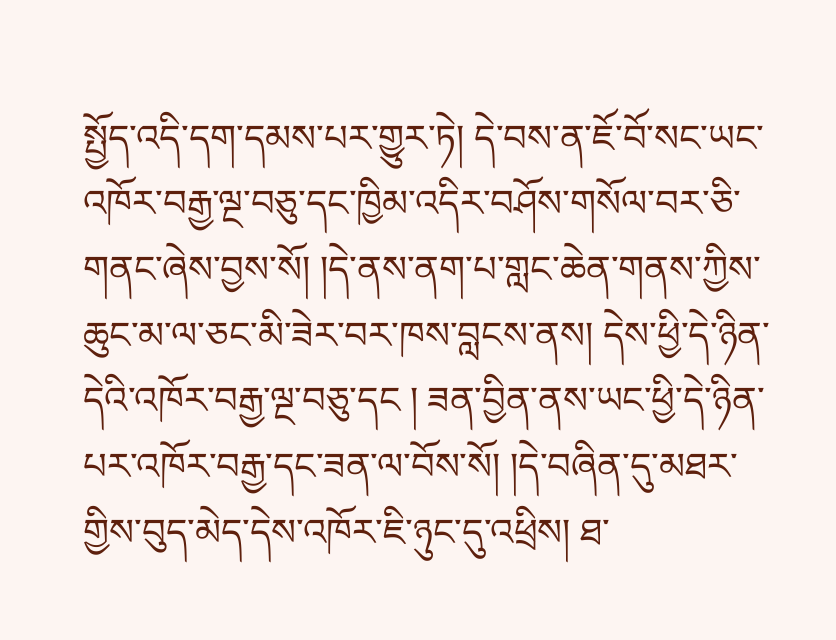སྤྱོད་འདི་དག་དམས་པར་གྱུར་ཏེ། དེ་བས་ན་ཇོ་བོ་སང་ཡང་འཁོར་བརྒྱ་ལྔ་བཅུ་དང་ཁྱིམ་འདིར་བཤོས་གསོལ་བར་ཅི་གནང་ཞེས་བྱས་སོ། །དེ་ནས་ནག་པ་གླང་ཆེན་གནས་ཀྱིས་ཆུང་མ་ལ་ཅང་མི་ཟེར་བར་ཁས་བླངས་ནས། དེས་ཕྱི་དེ་ཉིན་དེའི་འཁོར་བརྒྱ་ལྔ་བཅུ་དང ། ཟན་བྱིན་ནས་ཡང་ཕྱི་དེ་ཉིན་པར་འཁོར་བརྒྱ་དང་ཟན་ལ་བོས་སོ། །དེ་བཞིན་དུ་མཐར་གྱིས་བུད་མེད་དེས་འཁོར་ཇི་ཉུང་དུ་འཕྲིས། ཐ་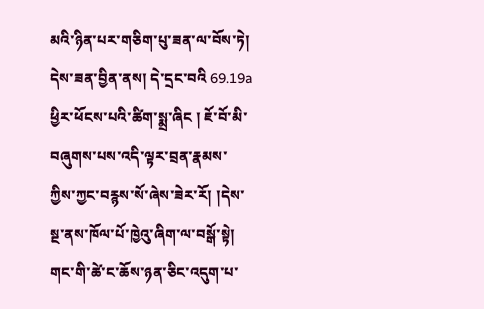མའི་ཉིན་པར་གཅིག་པུ་ཟན་ལ་བོས་ཏེ། དེས་ཟན་བྱིན་ནས། དེ་དྲང་བའི 69.19a ཕྱིར་ཕོངས་པའི་ཚིག་སྨྲ་ཞིང ། ཇོ་བོ་མི་བཞུགས་པས་འདི་ལྟར་བྲན་རྣམས་ཀྱིས་ཀྱང་བརྙས་སོ་ཞེས་ཟེར་རོ། །དེས་སྔ་ནས་ཁོལ་པོ་ཁྱེའུ་ཞིག་ལ་བསྒོ་སྟེ། གང་གི་ཚེ་ང་ཆོས་ཉན་ཅིང་འདུག་པ་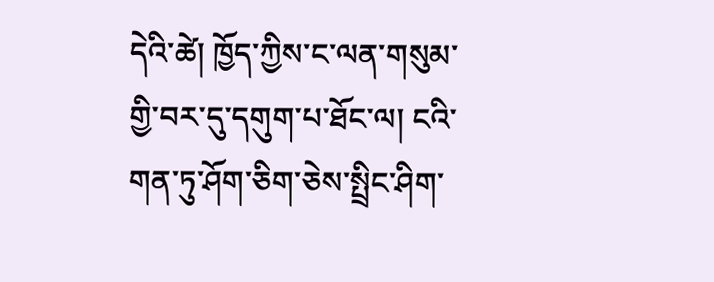དེའི་ཚེ། ཁྱོད་ཀྱིས་ང་ལན་གསུམ་གྱི་བར་དུ་དགུག་པ་ཐོང་ལ། ངའི་གན་ཏུ་ཤོག་ཅིག་ཅེས་སྤྲིང་ཤིག་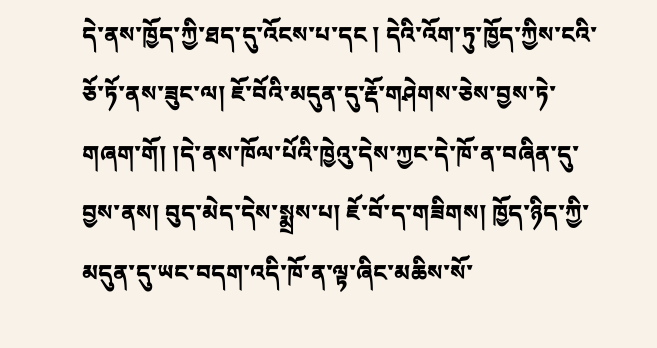དེ་ནས་ཁྱོད་ཀྱི་ཐད་དུ་འོངས་པ་དང ། དེའི་འོག་ཏུ་ཁྱོད་ཀྱིས་ངའི་ཅོ་ཏོ་ནས་ཟུང་ལ། ཇོ་བོའི་མདུན་དུ་རྡོ་གཤེགས་ཅེས་བྱས་ཏེ་གཞག་གོ། །དེ་ནས་ཁོལ་པོའི་ཁྱེའུ་དེས་ཀྱང་དེ་ཁོ་ན་བཞིན་དུ་བྱས་ནས། བུད་མེད་དེས་སྨྲས་པ། ཇོ་བོ་ད་གཟིགས། ཁྱོད་ཉིད་ཀྱི་མདུན་དུ་ཡང་བདག་འདི་ཁོ་ན་ལྟ་ཞིང་མཆིས་སོ་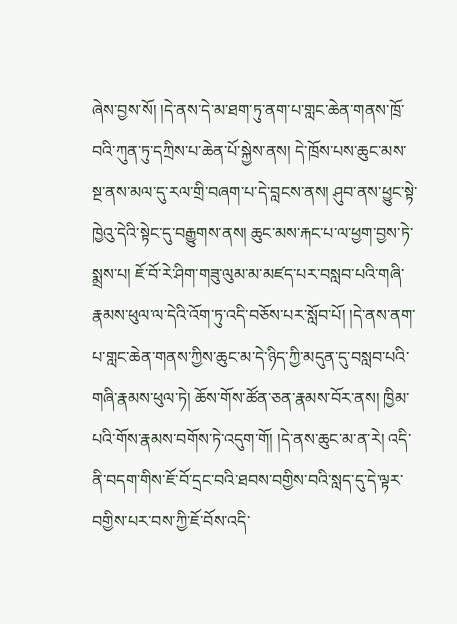ཞེས་བྱས་སོ། །དེ་ནས་དེ་མ་ཐག་ཏུ་ནག་པ་གླང་ཆེན་གནས་ཁྲོ་བའི་ཀུན་ཏུ་དཀྲིས་པ་ཆེན་པོ་སྐྱེས་ནས། དེ་ཁྲོས་པས་ཆུང་མས་སྔ་ནས་མལ་དུ་རལ་གྲི་བཞག་པ་དེ་བླངས་ནས། ཤུབ་ནས་ཕྱུང་སྟེ་ཁྱེའུ་དེའི་སྟེང་དུ་བརྒྱུགས་ནས། ཆུང་མས་རྐང་པ་ལ་ཕྱག་བྱས་ཏེ་སྨྲས་པ། ཇོ་བོ་རེ་ཤིག་གཟུ་ལུམ་མ་མཛད་པར་བསླབ་པའི་གཞི་རྣམས་ཕུལ་ལ་དེའི་འོག་ཏུ་འདི་བཅོས་པར་སློབ་པོ། །དེ་ནས་ནག་པ་གླང་ཆེན་གནས་ཀྱིས་ཆུང་མ་དེ་ཉིད་ཀྱི་མདུན་དུ་བསླབ་པའི་གཞི་རྣམས་ཕུལ་ཏེ། ཆོས་གོས་ཚོན་ཅན་རྣམས་བོར་ནས། ཁྱིམ་པའི་གོས་རྣམས་བགོས་ཏེ་འདུག་གོ། །དེ་ནས་ཆུང་མ་ན་རེ། འདི་ནི་བདག་གིས་ཇོ་བོ་དྲང་བའི་ཐབས་བགྱིས་བའི་སླད་དུ་དེ་ལྟར་བགྱིས་པར་བས་ཀྱི་ཇོ་བོས་འདི་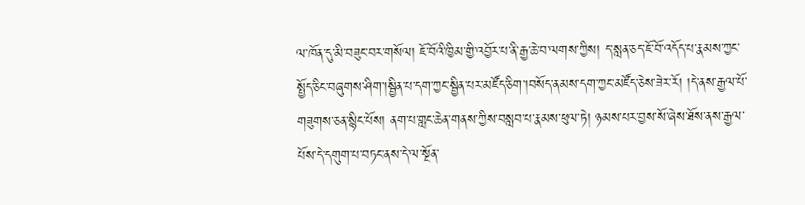ལ་ཁོན་དུ་མི་བཟུང་བར་གསོལ། ཇོ་བོའི་ཁྱིམ་གྱི་འབྱོར་པ་ནི་རྒྱ་ཆེ་བ་ལགས་ཀྱིས། ད་སླན་ཅད་ཇོ་བོ་འདོད་པ་རྣམས་ཀྱང་སྤྱོད་ཅིང་བཞུགས་ཤིག་།སྦྱིན་པ་དག་ཀྱང་སྦྱིན་པར་མཛོད་ཅིག་།བསོད་ནམས་དག་ཀྱང་མཛོད་ཅེས་ཟེར་རོ། །དེ་ནས་རྒྱལ་པོ་གཟུགས་ཅན་སྙིང་པོས། ནག་པ་གླང་ཆེན་གནས་ཀྱིས་བསླབ་པ་རྣམས་ཕུལ་ཏེ། ཉམས་པར་བྱས་སོ་ཞེས་ཐོས་ནས་རྒྱལ་པོས་དེ་དགུག་པ་བཏང་ནས་དེ་ལ་སྔོན་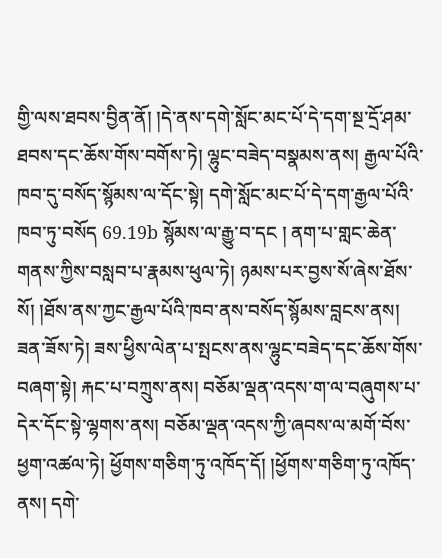གྱི་ལས་ཐབས་བྱིན་ནོ། །དེ་ནས་དགེ་སློང་མང་པོ་དེ་དག་སྔ་དྲོ་ཤམ་ཐབས་དང་ཆོས་གོས་བགོས་ཏེ། ལྷུང་བཟེད་བསྣམས་ནས། རྒྱལ་པོའི་ཁབ་དུ་བསོད་སྙོམས་ལ་དོང་སྟེ། དགེ་སློང་མང་པོ་དེ་དག་རྒྱལ་པོའི་ཁབ་ཏུ་བསོད 69.19b སྙོམས་ལ་རྒྱུ་བ་དང ། ནག་པ་གླང་ཆེན་གནས་ཀྱིས་བསླབ་པ་རྣམས་ཕུལ་ཏེ། ཉམས་པར་བྱས་སོ་ཞེས་ཐོས་སོ། །ཐོས་ནས་ཀྱང་རྒྱལ་པོའི་ཁབ་ནས་བསོད་སྙོམས་བླངས་ནས། ཟན་ཟོས་ཏེ། ཟས་ཕྱིས་ལེན་པ་སྤངས་ནས་ལྷུང་བཟེད་དང་ཆོས་གོས་བཞག་སྟེ། རྐང་པ་བཀྲུས་ནས། བཅོམ་ལྡན་འདས་ག་ལ་བཞུགས་པ་དེར་དོང་སྟེ་ལྷགས་ནས། བཅོམ་ལྡན་འདས་ཀྱི་ཞབས་ལ་མགོ་བོས་ཕྱག་འཚལ་ཏེ། ཕྱོགས་གཅིག་ཏུ་འཁོད་དོ། །ཕྱོགས་གཅིག་ཏུ་འཁོད་ནས། དགེ་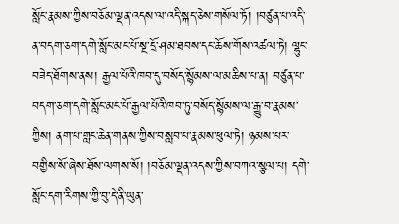སློང་རྣམས་ཀྱིས་བཅོམ་ལྡན་འདས་ལ་འདི་སྐད་ཅེས་གསོལ་ཏོ། །བཙུན་པ་འདི་ན་བདག་ཅག་དགེ་སློང་མང་པོ་སྔ་དྲོ་ཤམ་ཐབས་དང་ཆོས་གོས་འཚལ་ཏེ། ལྷུང་བཟེད་ཐོགས་ནས། རྒྱལ་པོའི་ཁབ་དུ་བསོད་སྙོམས་ལ་མཆིས་པ་ན། བཙུན་པ་བདག་ཅག་དགེ་སློང་མང་པོ་རྒྱལ་པོའི་ཁབ་ཏུ་བསོད་སྙོམས་ལ་རྒྱུ་བ་རྣམས་ཀྱིས། ནག་པ་གླང་ཆེན་གནས་ཀྱིས་བསླབ་པ་རྣམས་ཕུལ་ཏེ། ཉམས་པར་བགྱིས་སོ་ཞེས་ཐོས་ལགས་སོ། །བཅོམ་ལྡན་འདས་ཀྱིས་བཀའ་སྩལ་པ། དགེ་སློང་དག་རིགས་ཀྱི་བུ་དེ་ནི་ཡུན་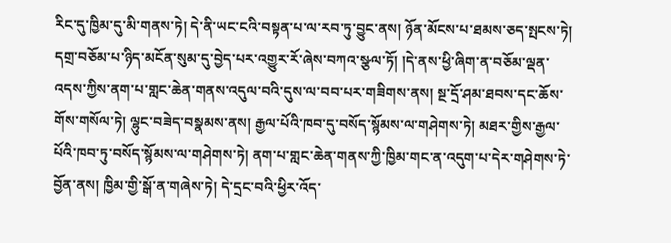རིང་དུ་ཁྱིམ་དུ་མི་གནས་ཏེ། དེ་ནི་ཡང་ངའི་བསྟན་པ་ལ་རབ་ཏུ་བྱུང་ནས། ཉོན་མོངས་པ་ཐམས་ཅད་སྤངས་ཏེ། དགྲ་བཅོམ་པ་ཉིད་མངོན་སུམ་དུ་བྱེད་པར་འགྱུར་རོ་ཞེས་བཀའ་སྩལ་ཏོ། །དེ་ནས་ཕྱི་ཞིག་ན་བཅོམ་ལྡན་འདས་ཀྱིས་ནག་པ་གླང་ཆེན་གནས་འདུལ་བའི་དུས་ལ་བབ་པར་གཟིགས་ནས། སྔ་དྲོ་ཤམ་ཐབས་དང་ཆོས་གོས་གསོལ་ཏེ། ལྷུང་བཟེད་བསྣམས་ནས། རྒྱལ་པོའི་ཁབ་དུ་བསོད་སྙོམས་ལ་གཤེགས་ཏེ། མཐར་གྱིས་རྒྱལ་པོའི་ཁབ་ཏུ་བསོད་སྙོམས་ལ་གཤེགས་ཏེ། ནག་པ་གླང་ཆེན་གནས་ཀྱི་ཁྱིམ་གང་ན་འདུག་པ་དེར་གཤེགས་ཏེ་བྱོན་ནས། ཁྱིམ་གྱི་སྒོ་ན་གཞེས་ཏེ། དེ་དྲང་བའི་ཕྱིར་འོད་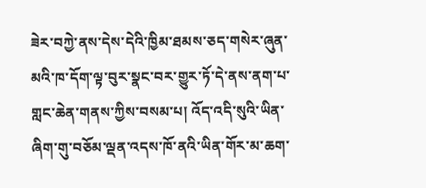ཟེར་བཀྱེ་ནས་དེས་དེའི་ཁྱིམ་ཐམས་ཅད་གསེར་ཞུན་མའི་ཁ་དོག་ལྟ་བུར་སྣང་བར་གྱུར་ཏོ་དེ་ནས་ནག་པ་གླང་ཆེན་གནས་ཀྱིས་བསམ་པ། འོད་འདི་སུའི་ཡིན་ཞིག་གུ་བཅོམ་ལྡན་འདས་ཁོ་ནའི་ཡིན་གོར་མ་ཆག་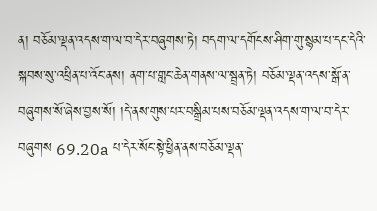ན། བཅོམ་ལྡན་འདས་ག་ལ་བ་དེར་བཞུགས་ཏེ། བདག་ལ་དགོངས་ཤིག་གུ་སྙམ་པ་དང་དེའི་སྐབས་སུ་འཕྲིན་པ་འོང་ནས། ནག་པ་གླང་ཆེན་གནས་ལ་སྦྲན་ཏེ། བཅོམ་ལྡན་འདས་སྒོ་ན་བཞུགས་སོ་ཞེས་བྱས་སོ། །དེ་ནས་གུས་པར་བསྒྲིམ་པས་བཅོམ་ལྡན་འདས་ག་ལ་བ་དེར་བཞུགས 69.20a པ་དེར་སོང་སྟེ་ཕྱིན་ནས་བཅོམ་ལྡན་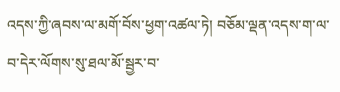འདས་ཀྱི་ཞབས་ལ་མགོ་བོས་ཕྱག་འཚལ་ཏེ། བཅོམ་ལྡན་འདས་ག་ལ་བ་དེར་ལོགས་སུ་ཐལ་མོ་སྦྱར་བ་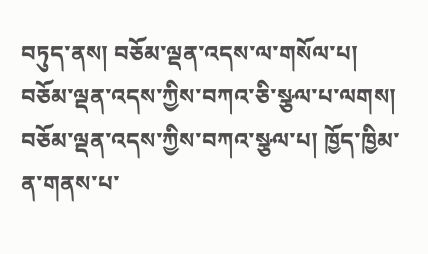བཏུད་ནས། བཅོམ་ལྡན་འདས་ལ་གསོལ་པ། བཅོམ་ལྡན་འདས་ཀྱིས་བཀའ་ཅི་སྩལ་པ་ལགས། བཅོམ་ལྡན་འདས་ཀྱིས་བཀའ་སྩལ་པ། ཁྱོད་ཁྱིམ་ན་གནས་པ་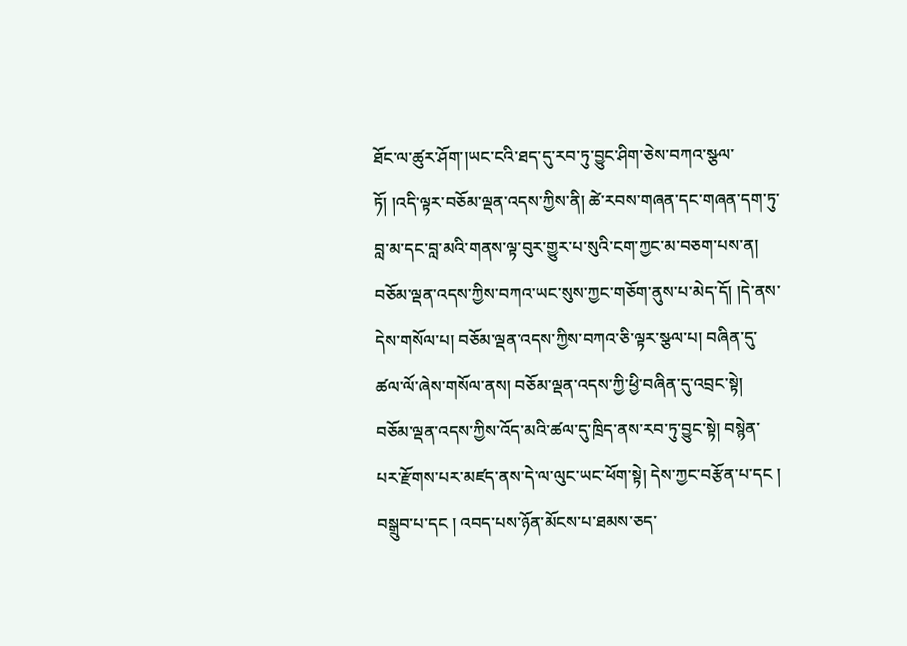ཐོང་ལ་ཚུར་ཤོག་།ཡང་ངའི་ཐད་དུ་རབ་ཏུ་བྱུང་ཤིག་ཅེས་བཀའ་སྩལ་ཏོ། །འདི་ལྟར་བཅོམ་ལྡན་འདས་ཀྱིས་ནི། ཚེ་རབས་གཞན་དང་གཞན་དག་ཏུ་བླ་མ་དང་བླ་མའི་གནས་ལྟ་བུར་གྱུར་པ་སུའི་ངག་ཀྱང་མ་བཅག་པས་ན། བཅོམ་ལྡན་འདས་ཀྱིས་བཀའ་ཡང་སུས་ཀྱང་གཅོག་ནུས་པ་མེད་དོ། །དེ་ནས་དེས་གསོལ་པ། བཅོམ་ལྡན་འདས་ཀྱིས་བཀའ་ཅི་ལྟར་སྩལ་པ། བཞིན་དུ་ཚལ་ལོ་ཞེས་གསོལ་ནས། བཅོམ་ལྡན་འདས་ཀྱི་ཕྱི་བཞིན་དུ་འབྲང་སྟེ། བཅོམ་ལྡན་འདས་ཀྱིས་འོད་མའི་ཚལ་དུ་ཁྲིད་ནས་རབ་ཏུ་བྱུང་སྟེ། བསྙེན་པར་རྫོགས་པར་མཛད་ནས་དེ་ལ་ལུང་ཡང་ཕོག་སྟེ། དེས་ཀྱང་བརྩོན་པ་དང ། བསྒྲུབ་པ་དང ། འབད་པས་ཉོན་མོངས་པ་ཐམས་ཅད་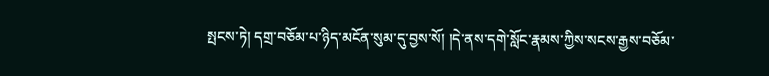སྤངས་ཏེ། དགྲ་བཅོམ་པ་ཉིད་མངོན་སུམ་དུ་བྱས་སོ། །དེ་ནས་དགེ་སློང་རྣམས་ཀྱིས་སངས་རྒྱས་བཅོམ་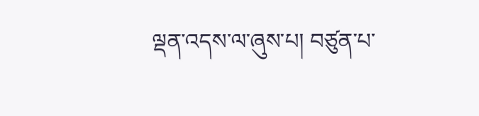ལྡན་འདས་ལ་ཞུས་པ། བཙུན་པ་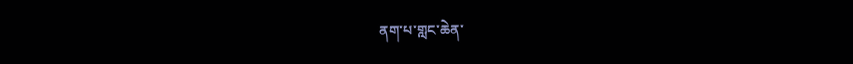ནག་པ་གླང་ཆེན་